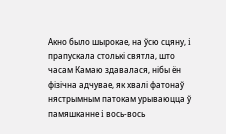Акно было шырокае, на ўсю сцяну, i прапускала столькi святла, што часам Камаю здавалася, нiбы ён фiзiчна адчувае, як хвалi фатонаў нястрымным патокам урываюцца ў памяшканне i вось-вось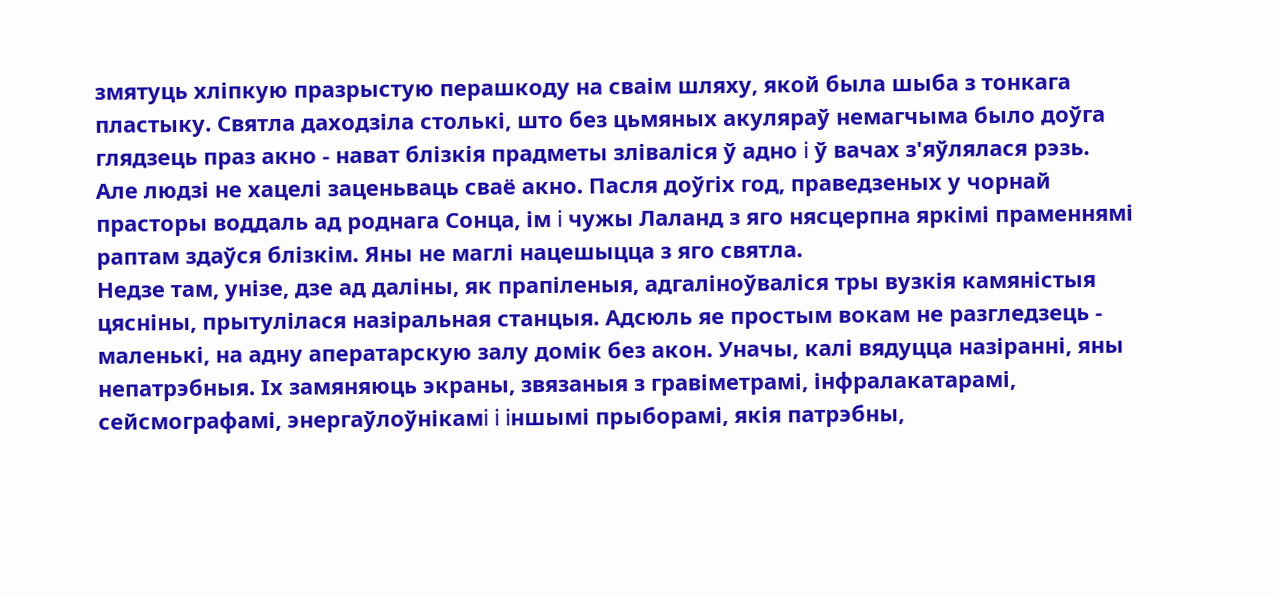змятуць хлiпкую празрыстую перашкоду на сваiм шляху, якой была шыба з тонкага пластыку. Святла даходзiла столькi, што без цьмяных акуляраў немагчыма было доўга глядзець праз акно - нават блiзкiя прадметы злiвалiся ў адно i ў вачах з'яўлялася рэзь.
Але людзi не хацелi заценьваць сваё акно. Пасля доўгiх год, праведзеных у чорнай прасторы воддаль ад роднага Сонца, iм i чужы Лаланд з яго нясцерпна яркiмi праменнямi раптам здаўся блiзкiм. Яны не маглi нацешыцца з яго святла.
Недзе там, унiзе, дзе ад далiны, як прапiленыя, адгалiноўвалiся тры вузкiя камянiстыя цяснiны, прытулiлася назiральная станцыя. Адсюль яе простым вокам не разгледзець - маленькi, на адну аператарскую залу домiк без акон. Уначы, калi вядуцца назiраннi, яны непатрэбныя. Iх замяняюць экраны, звязаныя з гравiметрамi, iнфралакатарамi, сейсмографамi, энергаўлоўнiкамi i iншымi прыборамi, якiя патрэбны,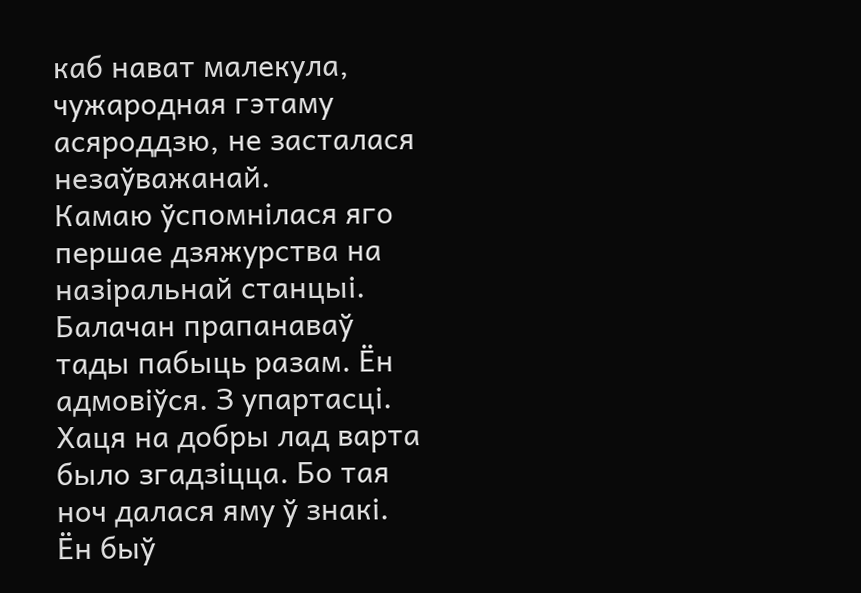каб нават малекула, чужародная гэтаму асяроддзю, не засталася незаўважанай.
Камаю ўспомнiлася яго першае дзяжурства на назiральнай станцыi. Балачан прапанаваў тады пабыць разам. Ён адмовiўся. З упартасцi. Хаця на добры лад варта было згадзiцца. Бо тая ноч далася яму ў знакi. Ён быў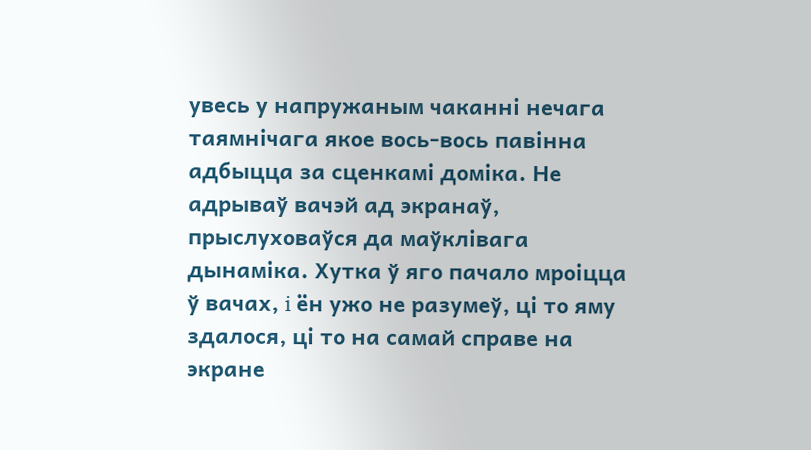увесь у напружаным чаканнi нечага таямнiчага якое вось-вось павiнна адбыцца за сценкамi домiка. Не адрываў вачэй ад экранаў, прыслуховаўся да маўклiвага дынамiка. Хутка ў яго пачало мроiцца ў вачах, i ён ужо не разумеў, цi то яму здалося, цi то на самай справе на экране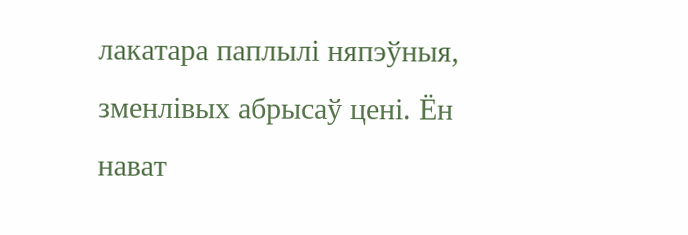лакатара паплылi няпэўныя, зменлiвых абрысаў ценi. Ён нават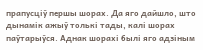прапусцiў першы шорах. Да яго дайшло, што дынамiк ажыў толькi тады, калi шорах паўтарыўся. Аднак шорахi былi яго адзiным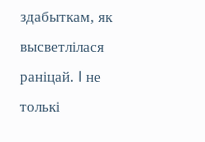здабыткам, як высветлiлася ранiцай. I не толькi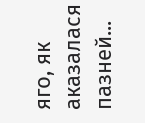яго, як аказалася пазней...